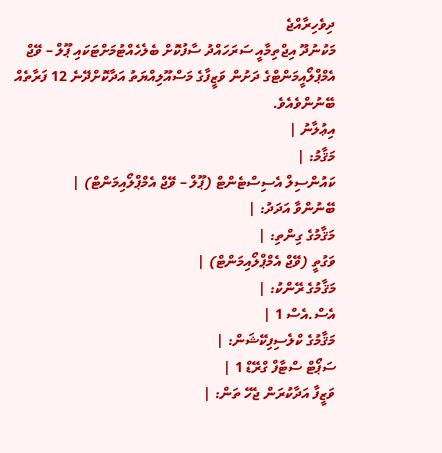ދިވެހިރާއްޖެ
މަކުނުދޫ އިޖްތިމާއީ ސަރަހައްދު ސާފުކޮށް ބެލެހެއްޓުމަށްޓަކައި ޕޫލް – ވޭޖް އެމްޕްލޯއީމަންޓްގެ ދަށުން ވަޒީފާގެ މަސްއޫލިއްޔަތު އަދާކޮށްދޭނެ 12 ފަރާތެއް ބޭނުންވެއެވެ.
އިޢުލާނު |
މަޤާމު: |
ކައުންސިލް އެސިސްޓެންޓް (ޕޫލް – ވޭޖް އެމްޕްލޯއިމަންޓް) |
ބޭނުންވާ އަދަދު: |
މަޤާމުގެ ގިންތި: |
ވަގުތީ (ވޭޖް އެމްޕްލޯއިމަންޓް) |
މަޤާމުގެ ރޭންކު: |
އެސް.އެސް 1 |
މަޤާމުގެ ކްލެސިފިކޭޝަން: |
ސަޕޯޓް ސްޓާފް ގްރޭޑް 1 |
ވަޒީފާ އަދާކުރަން ޖެހޭ ތަން: |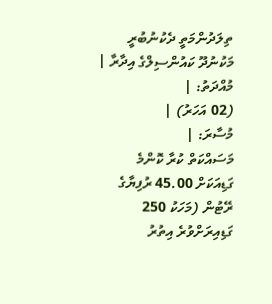ތިލަދުންމަތީ ދެކުނުބުރީ މަކުނުދޫ ކައުންސިލްގެ އިދާރާ |
މުއްދަތު: |
(02 އަހަރު) |
މުސާރަ: |
މަސައްކަތް ކުރާ ކޮންމެ ގަޑިއަކަށް 45.00 ރުފިޔާގެ ރޭޓުން (މަހަކު 250 ގަޑިއިރަށްވުރެ އިތުރު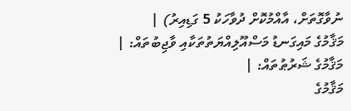ނުވާގޮތަށް، އާއްމުކޮށް ދުވާހަކު 5 ގަޑިއިރު) |
މަޤާމުގެ މައިގަނޑު މަސްއޫލިއްޔަތުތަކާއި ވާޖިބުތައް: |
މަޤާމުގެ ޝަރުޠުތައް: |
މަޤާމުގެ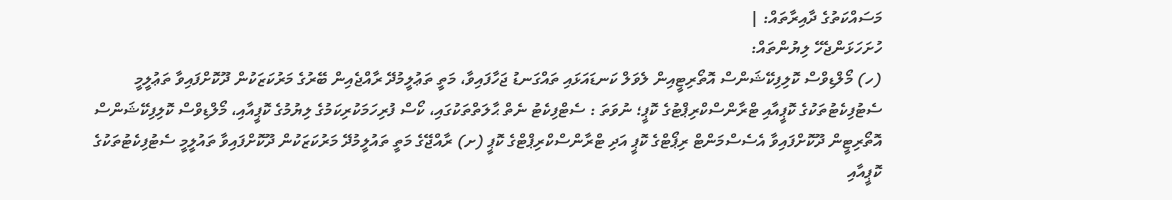މަސައްކަތުގެ ދާއިރާތައް: |
ހުށަހަޅަންޖެހޭ ލިޔުންތައް:
(ހ) މޯލްޑިވްސް ކޮލިފިކޭޝަންސް އޮތޯރިޓީއިން ލެވަލް ކަނޑައަޅައި ތައްގަނޑު ޖަހާފައިވާ، މަތީ ތަޢުލީމުދޭ ރާއްޖެއިން ބޭރުގެ މަރުކަޒަކުން ދޫކޮށްފައިވާ ތަޢުލީމީ ސެޓުފިކެޓުތަކުގެ ކޮޕީއާއި ޓްރާންސްކްރިޕްޓުގެ ކޮޕީ؛ ނުވަތަ : ސެޓްފިކެޓު ނެތް ޙާލަތްތަކުގައި، ކޯސް ފުރިހަމަކުރިކަމުގެ ލިޔުމުގެ ކޮޕީއާއި، މޯލްޑިވްސް ކޮލިފިކޭޝަންސް އޮތޯރިޓީން ދޫކޮށްފައިވާ އެސެސްމަންޓް ރިޕޯޓްގެ ކޮޕީ އަދި ޓްރާންސްކްރިޕްޓްގެ ކޮޕީ (ށ) ރާއްޖޭގެ މަތީ ތައުލީމުދޭ މަރުކަޒަކުން ދޫކޮށްފައިވާ ތައުލީމީ ސެޓުފިކެޓުތަކުގެ ކޮޕީއާއި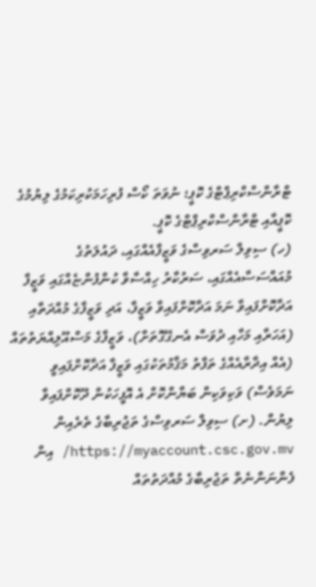ޓްރާންސްކްރިޕްޓްގެ ކޮޕީ؛ ނުވަތަ ކޯސް ފުރިހަމަކުރިކަމުގެ ލިޔުމުގެ ކޮޕީއާއި ޓްރާންސްކްރިޕްޓްގެ ކޮޕީ.
(ހ) ސިވިލް ސަރވިސްގެ ވަޒީފާއެއްގައި، ދައުލަތުގެ މުއައްސަސާއެއްގައި، ސަރުކާރު ހިއްސާވާ ކުންފުންޏެއްގައި ވަޒީފާ އަދާކޮށްފައިވާ ނަމަ އަދާކޮށްފައިވާ ވަޒީފާ، އަދި ވަޒީފާގެ މުއްދަތާއި (އަހަރާއި މަހާއި ދުވަސް އެނގޭގޮތަށް)، ވަޒީފާގެ މަސްއޫލިއްޔަތުތައް (އެއް އިދާރާއެއްގެ ތަފާތު މަޤާމުތަކުގައި ވަޒީފާ އަދާކޮށްފައިވީ ނަމަވެސް) ވަކިވަކިން ބަޔާންކޮށް އެ އޮފީހަކުން ދޫކޮށްފައިވާ ލިޔުން. (ށ) ސިވިލް ސަރވިސްގެ ތަޖުރިބާގެ ތެރެއިން https://myaccount.csc.gov.mv/ އިން ފެންނަންނެތް ތަޖުރިބާގެ މުއްދަތުތައް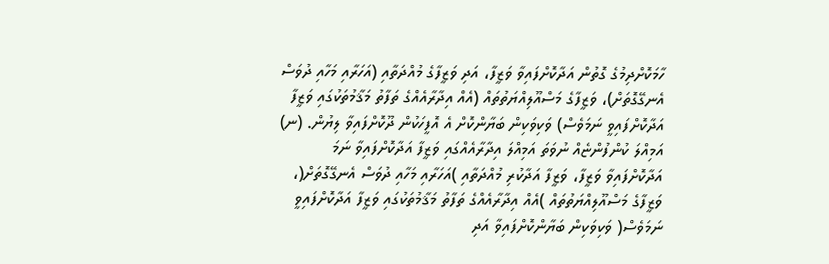ހާމަކޮށްދިމުގެ ގޮތުން އަދާކޮށްފައިވާ ވަޒީފާ، އަދި ވަޒީފާގެ މުއްދަތާއި (އަހަރާއި މަހާއި ދުވަސް އެނގޭގޮތަށް)، ވަޒީފާގެ މަސްއޫލިއްޔަތުތައް (އެއް އިދާރާއެއްގެ ތަފާތު މަޤާމުތަކުގައި ވަޒީފާ އަދާކޮށްފައިވީ ނަމަވެސް) ވަކިވަކިން ބަޔާންކޮށް އެ އޮފީހަކުން ދޫކޮށްފައިވާ ލިޔުން. (ނ) އަމިއްލަ ކުންފުންޏެއް ނުވަތަ އަމިއްލަ އިދާރާއެއްގައި ވަޒީފާ އަދާކޮށްފައިވާ ނަމަ އަދާކޮށްފައިވާ ވަޒީފާ، ވަޒީފާ އަދާކުރި މުއްދަތާއި )އަހަރާއި މަހާއި ދުވަސް އެނގޭގޮތަށް(، ވަޒީފާގެ މަސްއޫލިއްޔަތުތައް )އެއް އިދާރާއެއްގެ ތަފާތު މަޤާމުތަކުގައި ވަޒީފާ އަދާކޮށްފައިވީ ނަމަވެސް( ވަކިވަކިން ބަޔާންކޮށްފައިވާ އަދި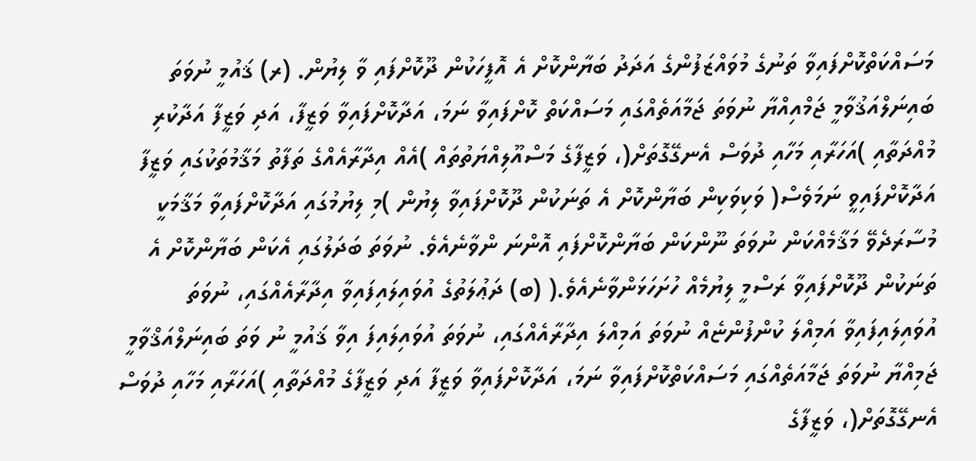މަސައްކަތްކޮށްފައިވާ ތަނުގެ މުވައްޒަފުންގެ އަދަދު ބަޔާންކޮށް އެ އޮފީހަކުން ދޫކޮށްފައި ވާ ލިޔުން. (ރ) ޤައުމީ ނުވަތަ ބައިނަލްއަޤުވާމީ ޖަމްއިއްޔާ ނުވަތަ ޖަމާއަތެއްގައި މަސައްކަތް ކޮށްފައިވާ ނަމަ، އަދާކޮށްފައިވާ ވަޒީފާ، އަދި ވަޒީފާ އަދާކުރި މުއްދަތާއި )އަހަރާއި މަހާއި ދުވަސް އެނގޭގޮތަށް(، ވަޒީފާގެ މަސްއޫލިއްޔަތުތައް )އެއް އިދާރާއެއްގެ ތަފާތު މަޤާމުތަކުގައި ވަޒީފާ އަދާކޮށްފައިވީ ނަމަވެސް( ވަކިވަކިން ބަޔާންކޮށް އެ ތަނަކުން ދޫކޮށްފައިވާ ލިޔުން )މި ލިޔުމުގައި އަދާކޮށްފައިވާ މަޤާމަކީ މުސާރަދެވޭ މަޤާމެއްކަން ނުވަތަ ނޫންކަން ބަޔާންކޮށްފައި އޮންނަ ންވާނެއެވެ. ނުވަތަ ބަދަލުގައި އެކަން ބަޔާންކޮށް އެ ތަނަކުން ދޫކޮށްފައިވާ ރަސްމީ ލިޔުމެއް ހުށަހަޅަންވާނެއެވެ.( (ބ) ދަޢުލަތުގެ އުވައިލައިފައިވާ އިދާރާއެއްގައި، ނުވަތަ އުވައިލައިފައިވާ އަމިއްލަ ކުންފުންޏެއް ނުވަތަ އަމިއްލަ އިދާރާއެއްގައި، ނުވަތަ އުވައިލައިފަ އިވާ ޤައުމީ ނު ވަތަ ބައިނަލްއަޤްވާމީ ޖަމިއްޔާ ނުވަތަ ޖަމާއަތެއްގައި މަސައްކަތްކޮށްފައިވާ ނަމަ، އަދާކޮށްފައިވާ ވަޒީފާ އަދި ވަޒީފާގެ މުއްދަތާއި )އަހަރާއި މަހާއި ދުވަސް އެނގޭގޮތަށް(، ވަޒީފާގެ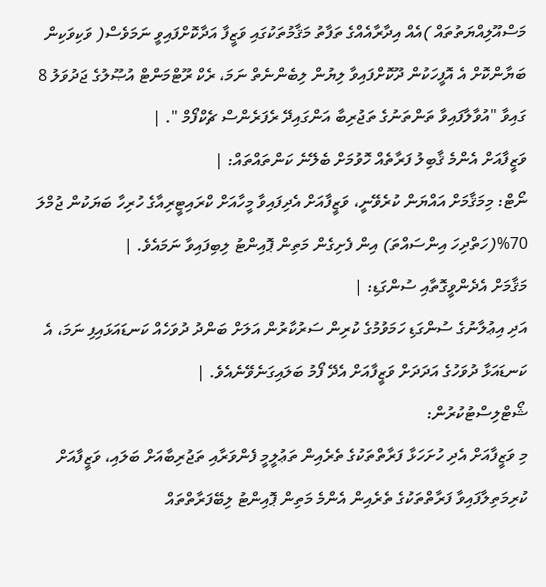މަސްއޫލިއްޔަތުތައް )އެއް އިދާރާއެއްގެ ތަފާތު މަޤާމުތަކުގައި ވަޒީފާ އަދާކޮށްފައިވީ ނަމަވެސް( ވަކިވަކިން ބަޔާންކޮށް އެ އޮފީހަކުން ދޫކޮށްފައިވާ ލިޔުން ލިބެންނެތް ނަމަ، ރެކް ރޫޓްމަންޓް އުޞޫލުގެ ޖަދުވަލު 8 ގައިވާ "އުވާލާފައިވާ ތަންތަނުގެ ތަޖުރިބާ އަންގައިދޭ ރެފަރެންސް ޗެކްފޯމް ". |
ވަޒީފާއަށް އެންމެ ޤާބިލު ފަރާތެއް ހޮވުމަށް ބެލޭނެ ކަންތައްތައް: |
ނޯޓް: މިމަޤާމަށް އައްޔަން ކުރެވޭނީ، ވަޒީފާއަށް އެދިފައިވާ މީހާއަށް ކްރައިޓީރިއާގެ ހުރިހާ ބަޔަކުން ޖުމްލަ 70%(ހަތްދިހަ އިންސައްތަ) އިން ފެށިގެން މަތިން ޕޮއިންޓު ލިބިފައިވާ ނަމައެވެ. |
މަޤާމަށް އެދެންވީގޮތާއި ސުންގަޑި: |
އަދި އިޢުލާނުގެ ސުންގަޑި ހަމަވުމުގެ ކުރިން ސަރުކާރުން އަލަށް ބަންދު ދުވަހެއް ކަނޑައަޅައިފި ނަމަ، އެ ކަނޑައަޅާ ދުވަހުގެ އަދަދަށް ވަޒީފާއަށް އެދޭ ފޯމު ބަލައިގަނެވޭނެއެވެ. |
ޝޯޓްލިސްޓުކުރުން:
މި ވަޒީފާއަށް އެދި ހުށަހަޅާ ފަރާތްތަކުގެ ތެރެއިން ތަޢުލީމީ ފެންވަރާއި ތަޖުރިބާއަށް ބަލައި، ވަޒީފާއަށް ކުރިމަތިލާފައިވާ ފަރާތްތަކުގެ ތެރެއިން އެންމެ މަތިން ޕޮއިންޓު ލިބޭފަރާތްތައް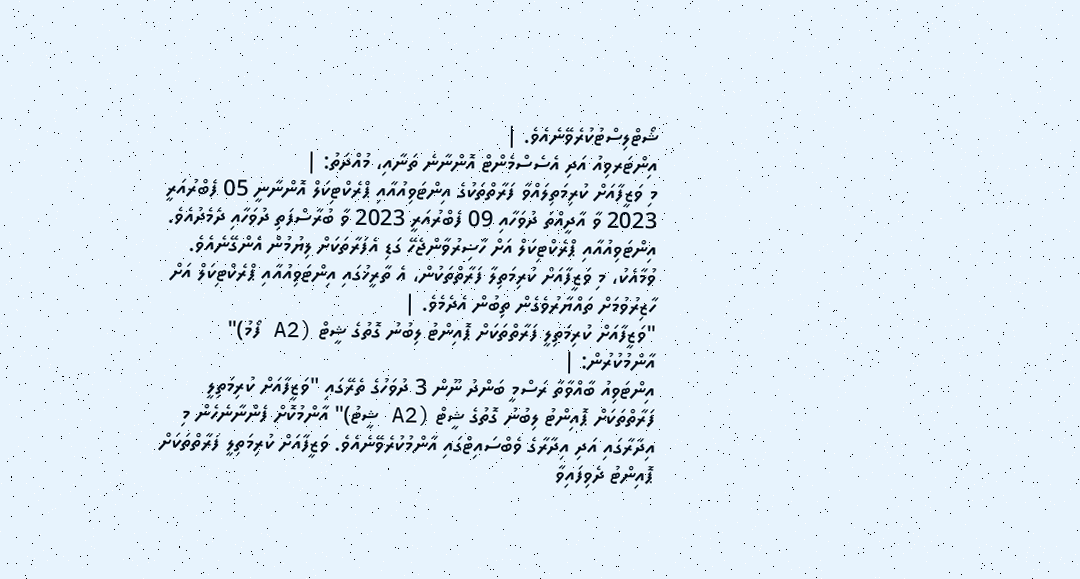ޝޯޓްލިސްޓުކުރެވޭނެއެވެ. |
އިންޓަރވިއު އަދި އެސެސްމެންޓް އޮންނާނެ ތަނާއި، މުއްދަތު: |
މި ވަޒީފާއަށް ކުރިމަތިލައްވާ ފަރާތްތަކުގެ އިންޓަވިއުއާއި ޕްރެކްޓިކަލް އޮންނާނީ 05 ފެބްރުއަރީ 2023 ވާ އާދީއްތަ ދުވަހާއި 09 ފެބްރުއަރީ 2023 ވާ ބުރާސްފަތި ދުވަހާއި ދެމެދުއެވެ. އިންޓަވިއުއާއި ޕްރެކްޓިކަލް އަށް ހާޟިރުވާންޖެހޭ ގަޑި އެފަރާތަކަށް ލިޔުމުން އެންގޭނެއެވެ. ވުމާއެކު، މި ވަޒީފާއަށް ކުރިމަތިލާ ފަރާތްތަކުން، އެ ތާރީޚުގައި އިންޓަވިއުއާއި ޕްރެކްޓިކަލް އަށް ހާޒިރުވުމަށް ތައްޔާރުވެގެން ތިބުން އެދެމެވެ. |
"ވަޒީފާއަށް ކުރިމަތިލީ ފަރާތްތަކަށް ޕޮއިންޓު ލިބުނު ގޮތުގެ ޝީޓް (A2 ފޯމު)" އާންމުކުރުން: |
އިންޓަވިއު ބާއްވާތާ ރަސްމީ ބަންދު ނޫން 3 ދުވަހުގެ ތެރޭގައި "ވަޒީފާއަށް ކުރިމަތިލީ ފަރާތްތަކަށް ޕޮއިންޓު ލިބުނު ގޮތުގެ ޝީޓް (A2 ޝީޓު)" އާންމުކޮށް ފެންނާނެހެން މި އިދާރާގައި އަދި އިދާރާގެ ވެބްސައިޓްގައި އާންމުކުރެވޭނެއެވެ. ވަޒީފާއަށް ކުރިމަތިލީ ފަރާތްތަކަށް ޕޮއިންޓު ދެވިފައިވާ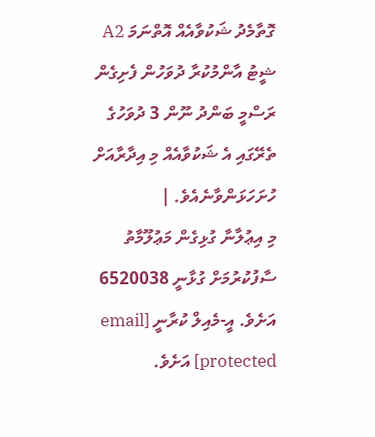ގޮތާމެދު ޝަކުވާއެއް އޮތްނަމަ A2 ޝީޓު އާންމުކުރާ ދުވަހުން ފެށިގެން ރަސްމީ ބަންދު ނޫން 3 ދުވަހުގެ ތެރޭގައި އެ ޝަކުވާއެއް މި އިދާރާއަށް ހުށަހަޅަންވާނެއެވެ. |
މި އިޢުލާނާ ގުޅިގެން މަޢުލޫމާތު ސާފުކުރުމަށް ގުޅާނީ 6520038 އަށެވެ. އީ-މެއިލް ކުރާނީ [email protected] އަށެވެ.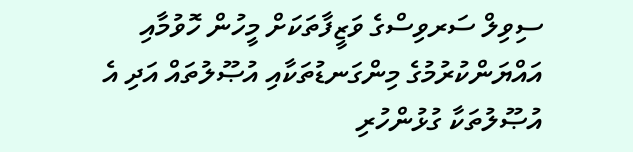ސިވިލް ސަރވިސްގެ ވަޒީފާތަކަށް މީހުން ހޮވުމާއި އައްޔަންކުރުމުގެ މިންގަނޑުތަކާއި އުޞޫލުތައް އަދި އެ އުޞޫލުތަކާ ގުޅުންހުރި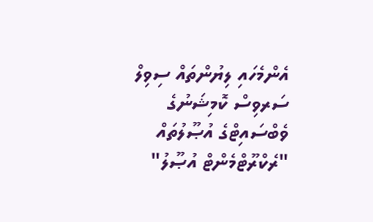އެންމެހައި ލިޔުންތައް ސިވިލް ސަރވިސް ކޮމިޝަނުގެ ވެބްސައިޓްގެ އުޞޫލުތައް "ރެކްރޫޓްމެންޓް އުޞޫލު"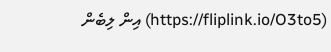(https://fliplink.io/O3to5) އިން ލިބެން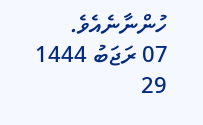ހުންނާނެއެވެ.
07 ރަޖަބު 1444
29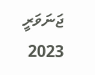ޖަނަވަރީ 2023